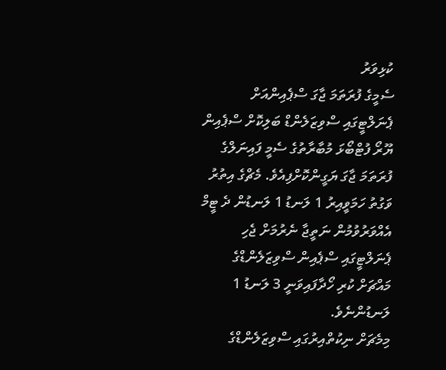ކުޅިވަރު
ސެމީގެ ފުރަތަމަ ޖާގަ ސްޕެއިންއަށް
ޕެނަލްޓީގައި ސްވިޒަލެންޑް ބަލިކޮށް ސްޕެއިން ޔޫރޯ ފުޓްބޯޅަ މުބާރާތުގެ ސެމީ ފައިނަލްގެ ފުރަތަމަ ޖާގަ ޔަގީންކޮށްފިއެވެ. މެޗްގެ އިތުރު ވަގުތު ހަމަވީއިރު 1 ލަނޑު 1 ލަނޑުން ދެ ޓީމް އެއްވަރުވުމުން ނަތީޖާ ނެރުމަށް ޖެހި ޕެނަލްޓީގައި ސްޕެއިން ސްވިޒަލެންޑްގެ މައްޗަށް ކުރި ހޯދާފައިވަނީ 3 ލަނޑު 1 ލަނޑުންނެވެ.
މިމެޗަށް ނިކުތްއިރުގައި ސްވިޒަލެންޑްގެ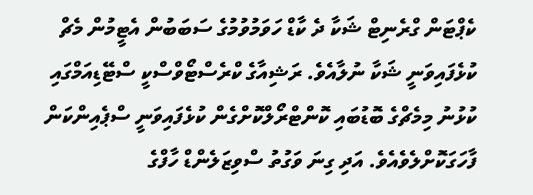ކެޕްޓަން ގްރެނިޓް ޝަކާ ދެ ކާޑް ހަވަމުވުމުގެ ސަބަބުން އެޓީމުން މެޗް ކުޅެފައިވަނީ ޝަކާ ނުލާއެވެ. ރަޝިއާގެ ކްރެސްޓޯވްސްކީ ސްޓޭޑިއަމްގައި ކުޅުނު މިމެޗްގެ ބޮޑުބައި ކޮންޓްރޯލްކޮށްގެން ކުޅެފައިވަނީ ސްޕެއިންކަން ފާހަގަކޮށްލެވެއެވެ. އަދި ގިނަ ވަގުތު ސްވިޒަލެންޑް ހާފްގެ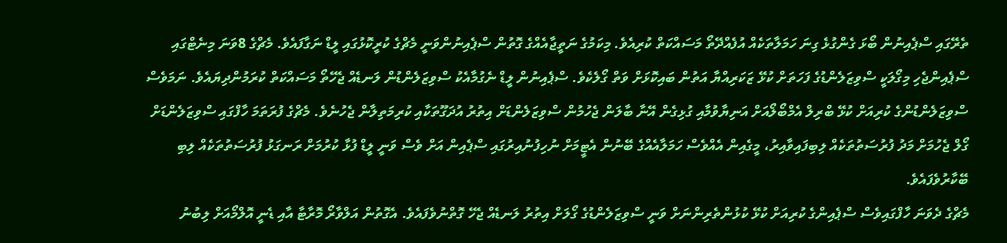ތެރޭގައި ސްޕެއިނުން ބޯޅަ ގެންގުޅެ ގިނަ ހަމަލާތަކެއް އުފެއްދޭތޯ މަސައްކަތް ކުރިއެވެ. މިކަމުގެ ނަތީޖާއެއްގެ ގޮތުން ސްޕެއިނުންވަނީ މެޗްގެ ކުރީކޮޅުގައި ލީޑް ނަގާފައެވެ. މެޗްގެ 8ވަނަ މިނެޓްގައި ސްޕެއިންޖެހި މިގޯލަކީ ސްވިޒަލެންޑުގެ ފަހަތަށް ކުޅޭ ޒަކަރިއްޔާ އަތުން ބައިކޮޅަށް ވަތް ގޯލެކެވެ. ސްޕެއިނުން ލީޑް ނެގުމާއެކު ސްވިޒަލެންޑުން ލަނޑެއް ޖެހޭތޯ މަސައްކަތް ކުރަމުންދިޔައެވެ. ނަމަވެސް ސްވިޒަލެންޑުންގެ ކުރިއަށް ކުޅޭ ބްރިލް އެމްބޯލޯއަށް އަނިޔާވުމާއި ގުޅިގެން އޭނާ ބާލަން ޖެހުމުން ސްވިޒަލެންޑަށް އިތުރު އުދަގޫތަކާއި ކުރިމަތިލާން ޖެހުނެވެ. މެޗްގެ ފުރަތަމަ ހާފްގައި ސްވިޒަލެންޑަށް ގޯލް ޖެހުމަށް މަދު ފުރުސަތުތަކެއް ލިބިފައިވާއިރު، މީގެއިން އެއްވެސް ހަމަލާއެއްގެ ބޭނުން އެޓީމަށް ނުހިފުނުއިރުގައި ސްޕެއިން އަށް ވެސް ވަނީ ލީޑް ފުޅާ ކުރުމަށް ރަނގަޅު ފުރުސަތުތަކެއް ލިބި ބޭކާރުވެފައެވެ.
މެޗްގެ ދެވަނަ ހާފްގައިވެސް ސްޕެއިންގެ ކުރިއަށް ކުޅޭ ކުޅުންތެރިންނަށް ވަނީ ސްވިޒަލެންޑުގެ ގޯލަށް އިތުރު ލަނޑެއް ޖެހޭ ގޮތްނުވެފައެވެ. އެގޮތުން އަލްވާރޯ މޮރާޓާ އާއި ޑެނީ އޮލްމޯއަށް ލިބުނު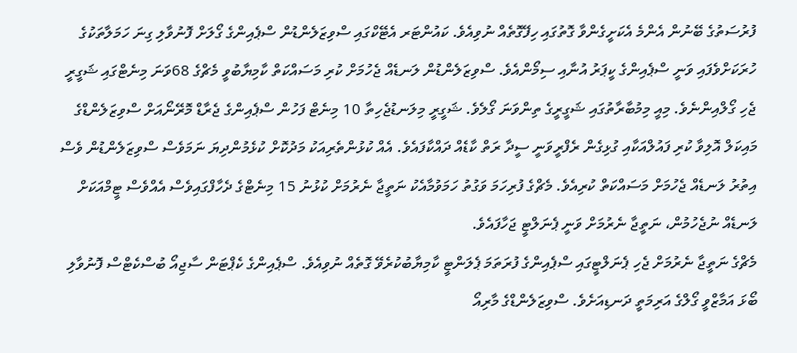ފުރުސަތުގެ ބޭނުން އެންމެ އެކަށީގެންވާ ގޮތުގައި ހިފޭގޮތެއް ނުވިއެވެ. ކައުންޓަރ އެޓޭކްގައި ސްވިޒަލެންޑުން ސްޕެއިންގެ ގޯލަށް ފޮނުވާލި ގިނަ ހަމަލާތަކުގެ ހުރަކަށްވެފައި ވަނީ ސްޕެއިންގެ ކީޕަރު އުނާއި ސިމޯންއެވެ. ސްވިޒަލެންޑުން ލަނޑެއް ޖެހުމަށް ކުރި މަސައްކަތް ކާމިޔާބުވީ މެޗްގެ 68ވަނަ މިނެޓްގައި ޝަގީރީ ޖެހި ގޯލްއިންނެވެ. މިއީ މިމުބާރާތުގައި ޝަގީރީގެ ތިންވަނަ ގޯލެވެ. ޝަގީރީ މިލަނޑުޖެހިތާ 10 މިނެޓް ފަހުން ސްޕެއިންގެ ޖެރާޑް މޮރޭނޯއަށް ސްވިޒަލެންޑްގެ މައިކަލް އޮލިވާ ކުރި ފައުލްއަކާއި ގުޅިގެން ރެފްރީވަނީ ސީދާ ރަތް ކާޑެއް ދައްކާފައެވެ. އެއް ކުޅުންތެރިއަކު މަދުކޮށް ކުޅެމުންދިޔަ ނަމަވެސް ސްވިޒަލެންޑުން ވެސް އިތުރު ލަނޑެއް ޖެހުމަށް މަސައްކަތް ކުރިއެވެ. މެޗްގެ ފުރިހަމަ ވަގުތު ހަމަވުމާއެކު ނަތީޖާ ނެރުމަށް ކުޅުނު 15 މިނެޓްގެ ދެހާފްގައިވެސް އެއްވެސް ޓީމްއަކަށް ލަނޑެއް ނުޖެހުމުން، ނަތީޖާ ނެރުމަށް ވަނީ ޕެނަލްޓީ ޖަހާފައެވެ.
މެޗްގެ ނަތީޖާ ނެރުމަށް ޖެހި ޕެނަލްޓީގައި ސްޕެއިންގެ ފުރަތަމަ ޕެލަންޓީ ކާމިޔާބުކުރެވޭ ގޮތެއް ނުވިއެވެ. ސްޕެއިންގެ ކެޕްޓަން ސާޖިއޯ ބުސްކެޓްސް ފޮނުވާލި ބޯޅަ އަމާޒްވީ ގޯލްގެ އަރިމަތީ ދަނޑިއަށެވެ. ސްވިޒަލެންޑްގެ މާރިއޯ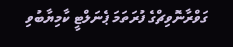ގަވްރާނޮވިޗްގެ ފުރަތަމަ ޕެނަލްޓީ ކާމިޔާބުވި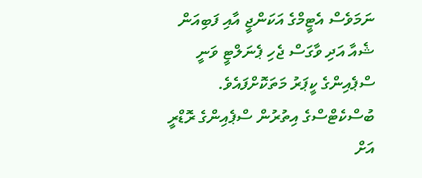ނަމަވެސް އެޓީމްގެ އަކަންޖީ އާއި ފަބިއަން ޝެއާ އަދި ވާގަސް ޖެހި ޕެނަލްޓީ ވަނީ ސްޕެއިންގެ ކީޕަރު މަތަކޮށްފައެވެ. ބުސްކެޓްސްގެ އިތުރުން ސްޕެއިންގެ ރޮޑްރީ އަށް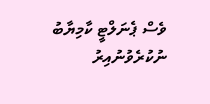ވެސް ޕެނަލްޓީ ކާމިޔާބު ނުކުރެވުނުއިރު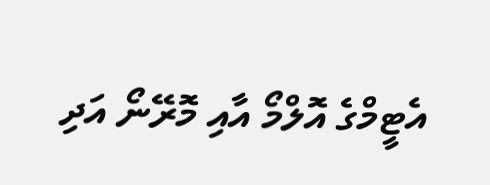އެޓީމްގެ އޮލްމޯ އާއި މޮރޭނޯ އަދި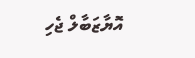އޮޔާޒަބާލް ޖެހި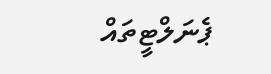ޕެނަލްޓީތައް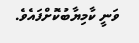ވަނީ ކާމިޔާބުކޮށްފައެވެ.